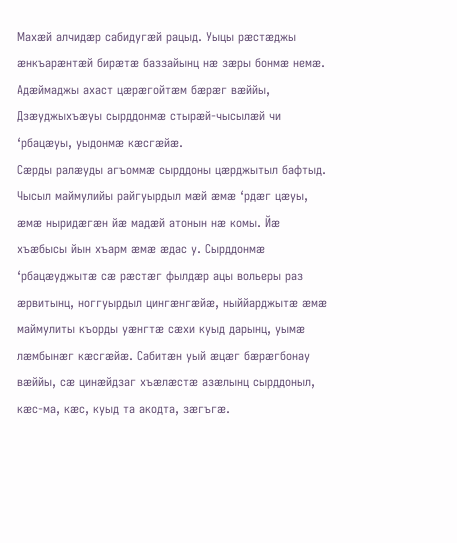Махæй алчидæр сабидугæй рацыд. Уыцы рæстæджы æнкъарæнтæй бирæтæ баззайынц нæ зæры бонмæ немæ. Адæймаджы ахаст цæрæгойтæм бæрæг вæййы, Дзæуджыхъæуы сырддонмæ стырæй-чысылæй чи ‘рбацæуы, уыдонмæ кæсгæйæ.
Сæрды ралæуды агъоммæ сырддоны цæрджытыл бафтыд. Чысыл маймулийы райгуырдыл мæй æмæ ‘рдæг цæуы, æмæ ныридæгæн йæ мадæй атонын нæ комы. Йæ хъæбысы йын хъарм æмæ æдас у. Cырддонмæ ‘рбацæуджытæ сæ рæстæг фылдæр ацы вольеры раз æрвитынц, ноггуырдыл цингæнгæйæ, ныййарджытæ æмæ маймулиты къорды уæнгтæ сæхи куыд дарынц, уымæ лæмбынæг кæсгæйæ. Сабитæн уый æцæг бæрæгбонау вæййы, сæ цинæйдзаг хъæлæстæ азæлынц сырддоныл, кæс-ма, кæс, куыд та акодта, зæгъгæ.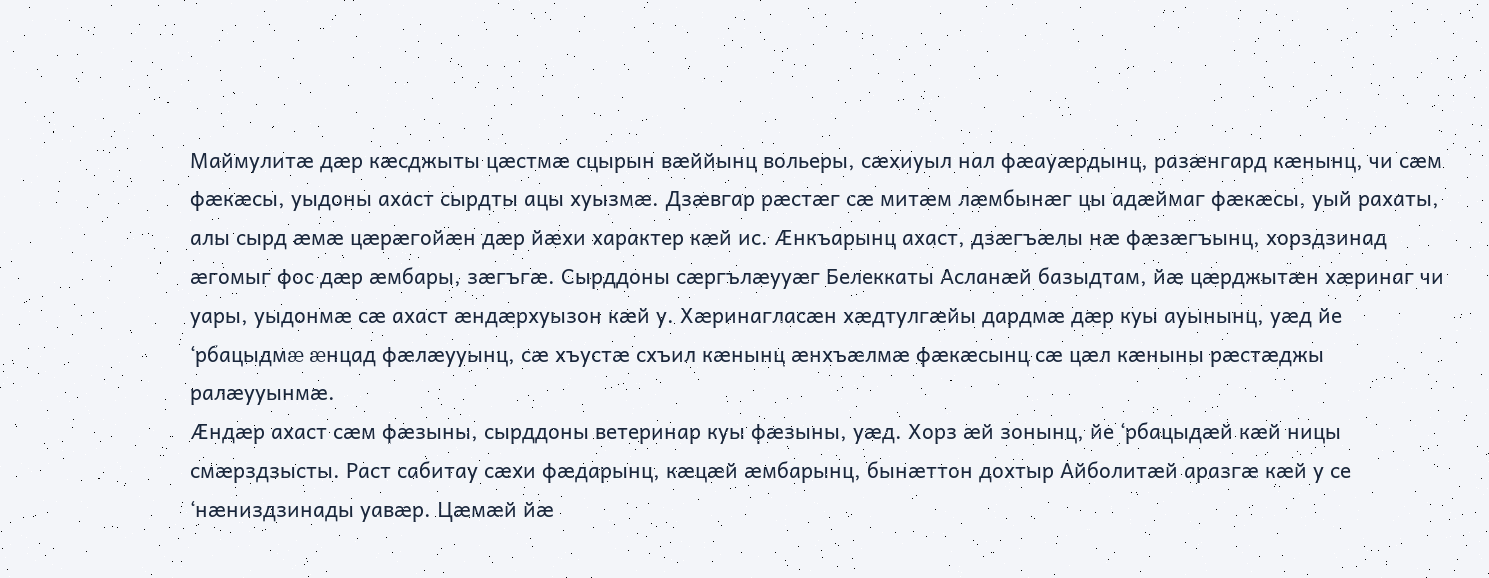Маймулитæ дæр кæсджыты цæстмæ сцырын вæййынц вольеры, сæхиуыл нал фæауæрдынц, разæнгард кæнынц, чи сæм фæкæсы, уыдоны ахаст сырдты ацы хуызмæ. Дзæвгар рæстæг сæ митæм лæмбынæг цы адæймаг фæкæсы, уый рахаты, алы сырд æмæ цæрæгойæн дæр йæхи характер кæй ис. Æнкъарынц ахаст, дзæгъæлы нæ фæзæгъынц, хорздзинад æгомыг фос дæр æмбары, зæгъгæ. Сырддоны сæргълæууæг Белеккаты Асланæй базыдтам, йæ цæрджытæн хæринаг чи уары, уыдонмæ сæ ахаст æндæрхуызон кæй у. Хæринагласæн хæдтулгæйы дардмæ дæр куы ауынынц, уæд йе ‘рбацыдмæ æнцад фæлæууынц, сæ хъустæ схъил кæнынц æнхъæлмæ фæкæсынц сæ цæл кæныны рæстæджы ралæууынмæ.
Æндæр ахаст сæм фæзыны, сырддоны ветеринар куы фæзыны, уæд. Хорз æй зонынц, йе ‘рбацыдæй кæй ницы смæрздзысты. Раст сабитау сæхи фæдарынц, кæцæй æмбарынц, бынæттон дохтыр Айболитæй аразгæ кæй у се ‘нæниздзинады уавæр. Цæмæй йæ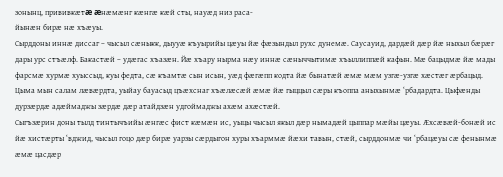зонынц, прививкæтæ æнæмæнг кæнгæ кæй сты, науæд низ раса-
йынæн бирæ нæ хъæуы.
Сырддоны иннæ диссаг – чысыл сæныкк, дыууæ къуырийы цæуы йæ фæзындыл рухс дунемæ. Саусауид, дардæй дæр йæ ныхыл бæрæг дары урс стъæлф. Бакастæй – удæгас хъазæн. Йæ хъару нырма нæу иннæ сæныччытимæ хъыллиппæй кафын. Мæ бацыдмæ йæ мады фарсмæ хурмæ хуыссыд, куы федта, сæ къамтæ сын исын, уæд фæгæпп кодта йæ бынатæй æмæ мæм узгæ-узгæ хæстæг æрбацыд. Цыма мын салам лæвæрдта, уыйау бауасыд цъæхснаг хъæлæсæй æмæ йæ гыццыл сæры къоппа аныхынмæ ‘рбадардта. Цыфæнды дурзæрдæ адæймаджы зæрдæ дæр атайдзæн удгоймаджы ахæм ахæстæй.
Сыгъзæрин доны тылд тинтычъийы æнгæс фист кæмæн ис, уыцы чысыл якыл дæр нымадæй цыппар мæйы цæуы. Æхсæвæй-бонæй ис йæ хистæрты ‘вджид, чысыл гоцо дæр бирæ уарзы сæрдыгон хуры хъарммæ йæхи тавын, стæй, сырддонмæ чи ‘рбацæуы сæ фенынмæ æмæ цасдæр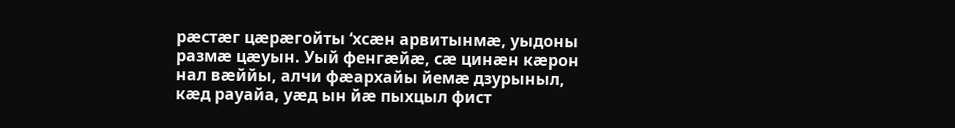рæстæг цæрæгойты ‘хсæн арвитынмæ, уыдоны размæ цæуын. Уый фенгæйæ, сæ цинæн кæрон нал вæййы, алчи фæархайы йемæ дзурыныл, кæд рауайа, уæд ын йæ пыхцыл фист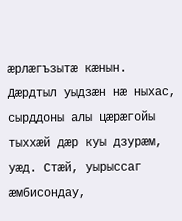æрлæгъзытæ кæнын. Дæрдтыл уыдзæн нæ ныхас, сырддоны алы цæрæгойы тыххæй дæр куы дзурæм, уæд. Стæй, уырыссаг æмбисондау,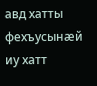авд хатты фехъусынæй иу хатт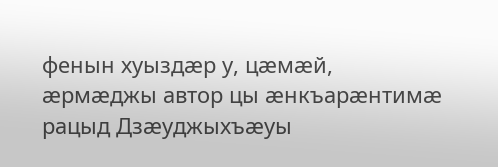фенын хуыздæр у, цæмæй, æрмæджы автор цы æнкъарæнтимæ рацыд Дзæуджыхъæуы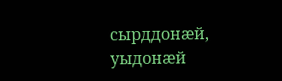сырддонæй, уыдонæй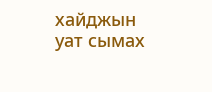хайджын уат сымах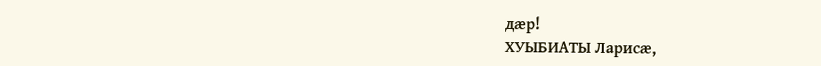дæр!
ХУЫБИАТЫ Ларисæ,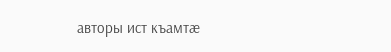авторы ист къамтæ